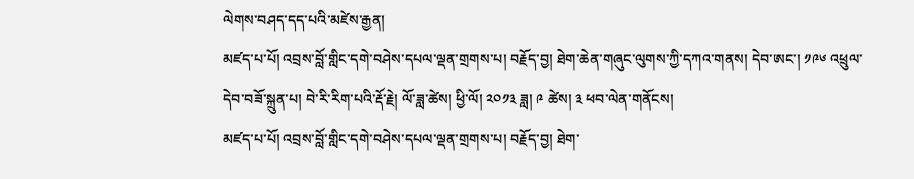ལེགས་བཤད་དད་པའི་མཛེས་རྒྱན།
མཛད་པ་པོ། འབྲས་བློ་གླིང་དགེ་བཤེས་དཔལ་ལྡན་གྲགས་པ། བརྗོད་བྱ། ཐེག་ཆེན་གཞུང་ལུགས་ཀྱི་དཀའ་གནས། དེབ་ཨང་། ༡༩༦ འཕྲུལ་དེབ་བཟོ་སྐྲུན་པ། བེ་རི་རིག་པའི་རྡོ་རྗེ། ལོ་ཟླ་ཚེས། ཕྱི་ལོ། ༢༠༡༣ ཟླ། ༩ ཚེས། ༣ ཕབ་ལེན་གནོངས།
མཛད་པ་པོ། འབྲས་བློ་གླིང་དགེ་བཤེས་དཔལ་ལྡན་གྲགས་པ། བརྗོད་བྱ། ཐེག་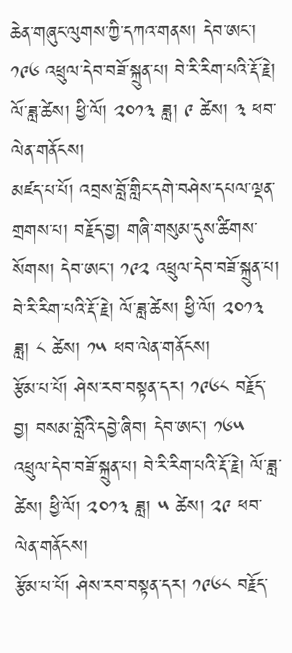ཆེན་གཞུང་ལུགས་ཀྱི་དཀའ་གནས། དེབ་ཨང་། ༡༩༦ འཕྲུལ་དེབ་བཟོ་སྐྲུན་པ། བེ་རི་རིག་པའི་རྡོ་རྗེ། ལོ་ཟླ་ཚེས། ཕྱི་ལོ། ༢༠༡༣ ཟླ། ༩ ཚེས། ༣ ཕབ་ལེན་གནོངས།
མཛད་པ་པོ། འབྲས་བློ་གླིང་དགེ་བཤེས་དཔལ་ལྡན་གྲགས་པ། བརྗོད་བྱ། གཞི་གསུམ་དུས་ཚིགས་སོགས། དེབ་ཨང་། ༡༩༢ འཕྲུལ་དེབ་བཟོ་སྐྲུན་པ། བེ་རི་རིག་པའི་རྡོ་རྗེ། ལོ་ཟླ་ཚེས། ཕྱི་ལོ། ༢༠༡༣ ཟླ། ༨ ཚེས། ༡༥ ཕབ་ལེན་གནོངས།
རྩོམ་པ་པོ། ཤེས་རབ་བསྟན་དར། ༡༩༦༨ བརྗོད་བྱ། བསམ་བློའི་དབྱེ་ཞིབ། དེབ་ཨང་། ༡༦༥ འཕྲུལ་དེབ་བཟོ་སྐྲུན་པ། བེ་རི་རིག་པའི་རྡོ་རྗེ། ལོ་ཟླ་ཚེས། ཕྱི་ལོ། ༢༠༡༣ ཟླ། ༥ ཚེས། ༢༩ ཕབ་ལེན་གནོངས།
རྩོམ་པ་པོ། ཤེས་རབ་བསྟན་དར། ༡༩༦༨ བརྗོད་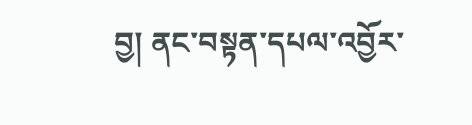བྱ། ནང་བསྟན་དཔལ་འབྱོར་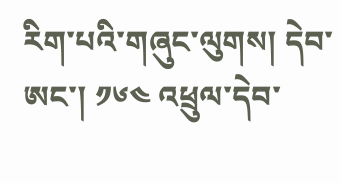རིག་པའི་གཞུང་ལུགས། དེབ་ཨང་། ༡༦༤ འཕྲུལ་དེབ་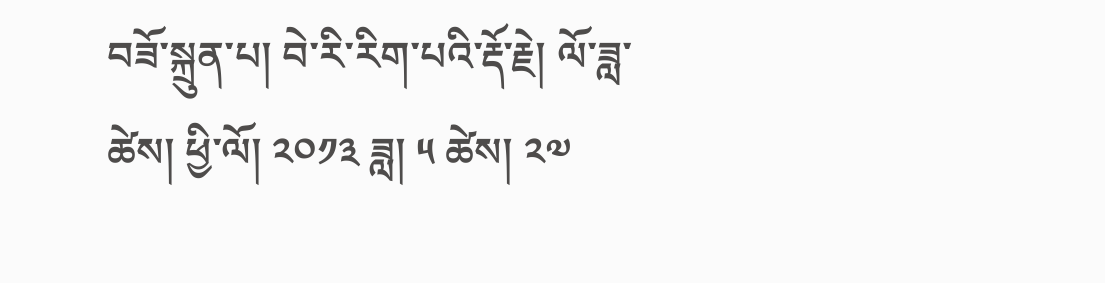བཟོ་སྐྲུན་པ། བེ་རི་རིག་པའི་རྡོ་རྗེ། ལོ་ཟླ་ཚེས། ཕྱི་ལོ། ༢༠༡༣ ཟླ། ༥ ཚེས། ༢༧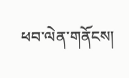ཕབ་ལེན་གནོངས།